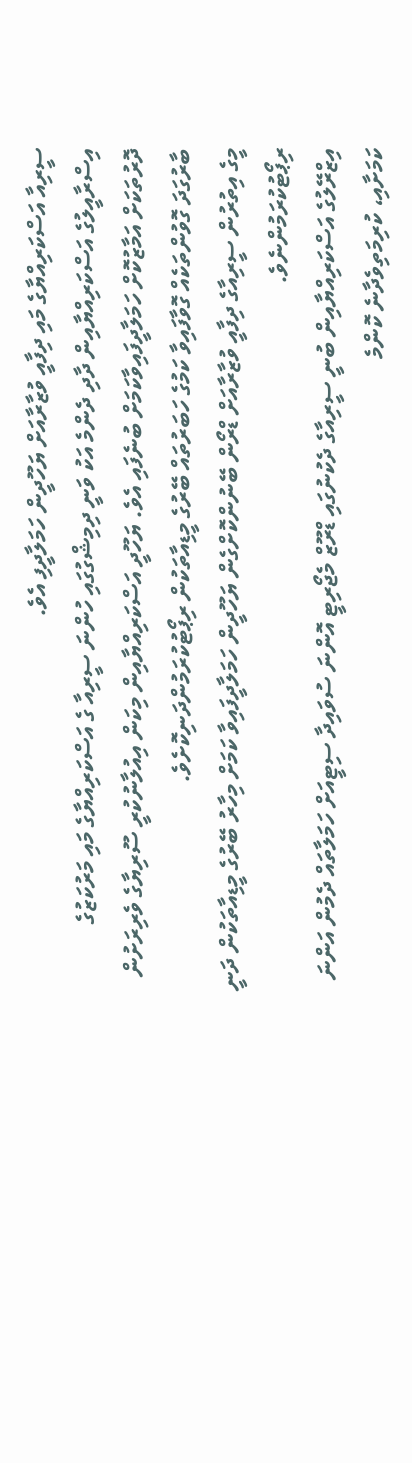ސީރިއާ އަސްކަރިއްޔާގެ މައި ދިފާއީ ވުޒާރާއަށް ޔަހޫދީން ހަމަލާދީފި އެވެ.
އިސްރާއީލުގެ އަސްކަރިއްޔާއިން ދާދި ދެންމެ އަކު ވަނީ ދިމިޝްގުގައި ހުންނަ ސީރިއާ ގެ އަސްކަރިއްޔާގެ މައި މަރުކަޒުގެ ދޮރުތަކަށް އަމާޒުކޮށް ހަމަލާދީފައިވާކަމަށް ބުނެފައި އެވެ. ޔަހޫދީ އަސްކަރިއްޔާއިން މިކަން އިއުލާނުކުރީ ސޫރިޔާގެ ވެރިރަށުން ބާރުގަދަ ގޮވުންތަކެއް ގޮވާފައިވާ ކަމުގެ ހަބަރުތައް ބޭރުގެ މީޑިއާތަކުން ރިޕޯޓުކުރަމުންދަނިކޮށެވެ.
މީގެ އިތުރުން ސީރިއާގެ ދިފާއީ ވުޒާރާއަށް ޑްރޯން ބޭނުންކޮށްގެން ޔަހޫދީން ހަމަލާދީފައިވާ ކަމަށް މިހާރު ބޭރުގެ މީޑިއާތަކުން ދަނީ ރިޕޯޓުކުރަމުންނެވެ.
އިޒްރޭލުގެ އަސްކަރިއްޔާއިން ބުނީ ސީރިއާގެ ދެކުނުގައި ޑްރޫޒް މެޖޯރިޓީ އޮންނަ ސުވައިދާ ސިޓީއަށް ހަމަލާތައް ދެމުން އަންނަ ކަމަށާއި، ކުރިމަތިވެދާނެ ކޮންމެ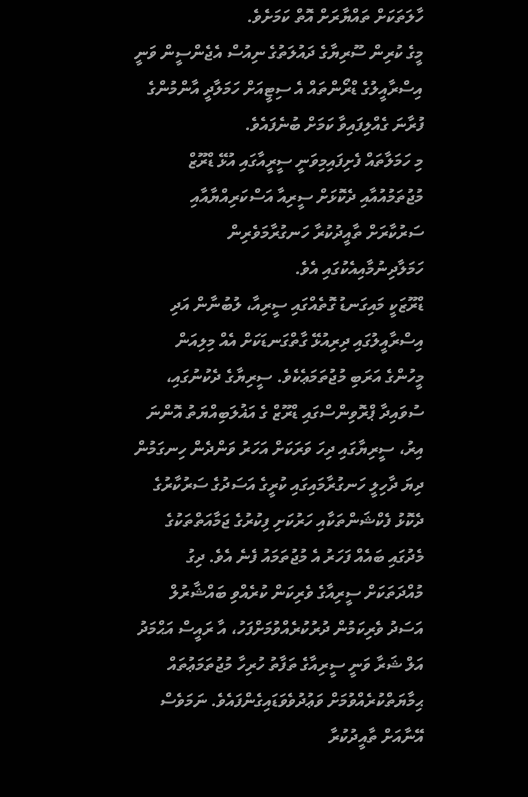ހާލަތަކަށް ތައްޔާރަށް އޮތް ކަމަށެވެ.
މީގެ ކުރިން ސޫރިޔާގެ ދައުލަތުގެ ނިއުސް އެޖެންސީން ވަނީ އިސްރާއީލުގެ ޑްރޯންތައް އެ ސިޓީއަށް ހަމަލާދީ އާންމުންގެ ފުރާނަ ގެއްލިފައިވާ ކަމަށް ބުނެފައެވެ.
މި ހަމަލާތައް ފެށިފައިމިވަނީ ސީރީއާގައި އުޅޭ ޑްރޫޒް މުޖުތަމުއުއާއި ދެކޮޅަށް ސީރިއާ އަސްކަރިއްޔާއާއި ސަރުކާރަށް ތާއީދުކުރާ ހަނގުރާމަވެރިން ހަމަލާދިނުމާއިއެކުގައި އެވެ.
ޑްރޫޒަކީ މައިގަނޑު ގޮތެއްގައި ސީރިއާ، ލުބުނާން އަދި އިސްރާއީލުގައި ދިރިއުޅޭ ގާތްގަނޑަކަށް އެއް މިލިއަން މީހުންގެ އަރަބި މުޖުތަމަޢެކެވެ. ސީރިޔާގެ ދެކުނުގައި، ސުވައިދާ ޕްރޮވިންސްގައި ޑްރޫޒް ގެ އަޣުލަބިއްޔަތު އޮންނަ އިރު، ސީރިޔާގައި ދިހަ ވަރަކަށް އަހަރު ވަންދެން ހިނގަމުން ދިޔަ ދާހިލީ ހަނގުރާމައިގައި ކުރީގެ އަސަދުގެ ސަރުކާރުގެ ދެކޮޅު ފެކްޝަންތަކާއި ހަރުކަށި ފިކުރުގެ ޖަމާއަތްތަކުގެ މެދުގައި ބައެއް ފަހަރު އެ މުޖުތަމައު ފެނެ އެވެ. ދިގު މުއްދަތަކަށް ސީރިއާގެ ވެރިކަން ކުރެއްވި ބައްޝާރުލް އަސަދު ވެރިކަމުން ދުރުކުރެއްވުމަށްފަހު، އާ ރައީސް އަޙްމަދު އަލް ޝަރާ ވަނީ ސީރިއާގެ ތަފާތު ހުރިހާ މުޖުތަމަޢުތައް ޙިމާޔަތްކުރެއްވުމަށް ވަޢުދުވެވަޑައިގެންފައެވެ. ނަމަވެސް އޭނާއަށް ތާއީދުކުރާ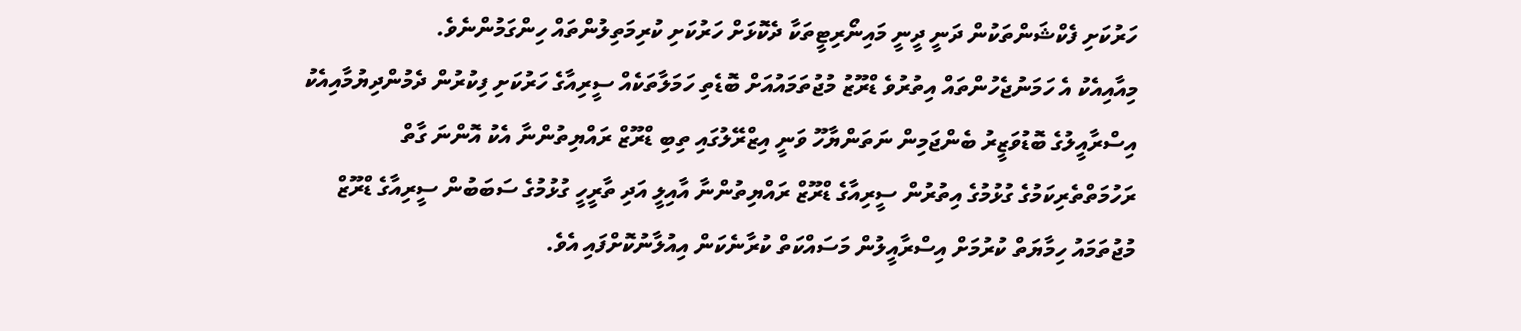ހަރުކަށި ފެކްޝަންތަކުން ދަނީ ދީނީ މައިނޯރިޓީތަކާ ދެކޮޅަށް ހަރުކަށި ކުރިމަތިލުންތައް ހިންގަމުންނެވެ.
މިއާއިއެކު އެ ހަމަނުޖެހުންތައް އިތުރުވެ ޑްރޫޒު މުޖުތަމައުއަށް ބޮޑެތި ހަމަލާތަކެއް ސީރިއާގެ ހަރުކަށި ފިކުރުން ދެމުންދިޔުމާއިއެކު އިސްރާއީލުގެ ބޮޑުވަޒީރު ބެންޖަމިން ނަތަންޔާހޫ ވަނީ އިޒްރޭލުގައި ތިބި ޑްރޫޒް ރައްޔިތުންނާ އެކު އޮންނަ ގާތް ރަހުމަތްތެރިކަމުގެ ގުޅުމުގެ އިތުރުން ސީރިއާގެ ޑްރޫޒް ރައްޔިތުންނާ އާއިލީ އަދި ތާރީހީ ގުޅުމުގެ ސަބަބުން ސީރިއާގެ ޑްރޫޒް މުޖުތަމައު ހިމާޔަތް ކުރުމަށް އިސްރާއީލުން މަސައްކަތް ކުރާނެކަން އިއުލާނުކޮށްފައި އެވެ.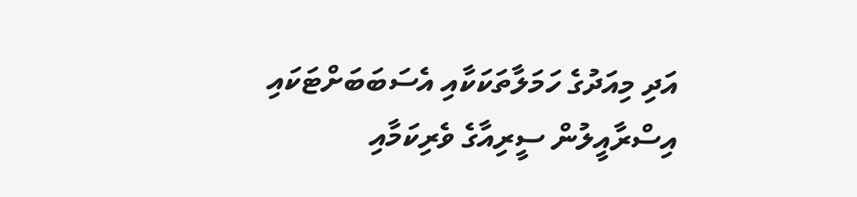އަދި މިއަދުގެ ހަމަލާތަކަކާއި އެސަބަބަށްޓަކައި އިސްރާއީލުން ސީރިއާގެ ވެރިކަމާއި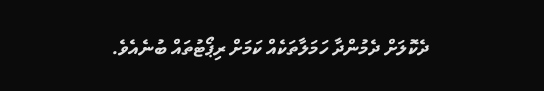ދެކޮލަށް ދެމުންދާ ހަމަލާތަކެއް ކަމަށް ރިޕޯޓުތައް ބުނެއެވެ.